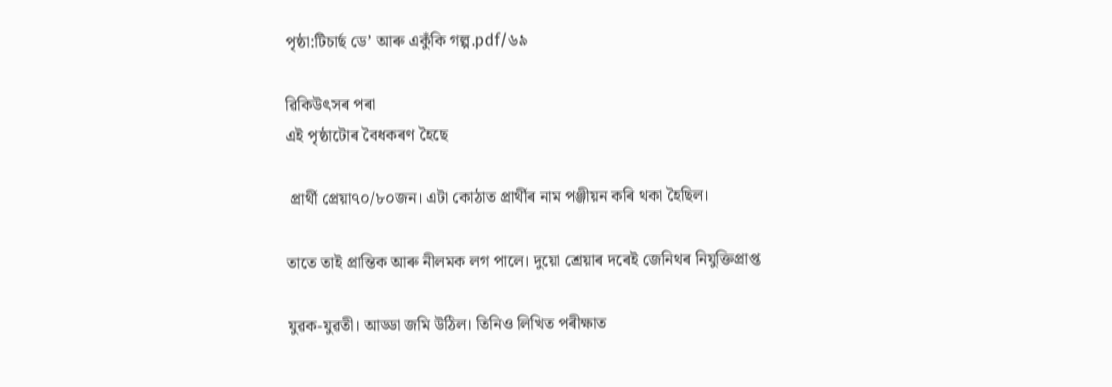পৃষ্ঠা:টিচাৰ্ছ ডে’ আৰু একুঁকি গল্প.pdf/৬৯

ৱিকিউৎসৰ পৰা
এই পৃষ্ঠাটোৰ বৈধকৰণ হৈছে

 প্ৰাৰ্থী প্ৰেয়া৭০/৮০জন। এটা কোঠাত প্ৰাৰ্থীৰ নাম পঞ্জীয়ন কৰি থকা হৈছিল।

তাতে তাই প্ৰান্তিক আৰু নীলমক লগ পালে। দুয়ো শ্ৰেয়াৰ দৰেই জেনিথৰ নিযুক্তিপ্ৰাপ্ত

যুৱক-যুৱতী। আড্ডা জমি উঠিল। তিনিও লিখিত পৰীক্ষাত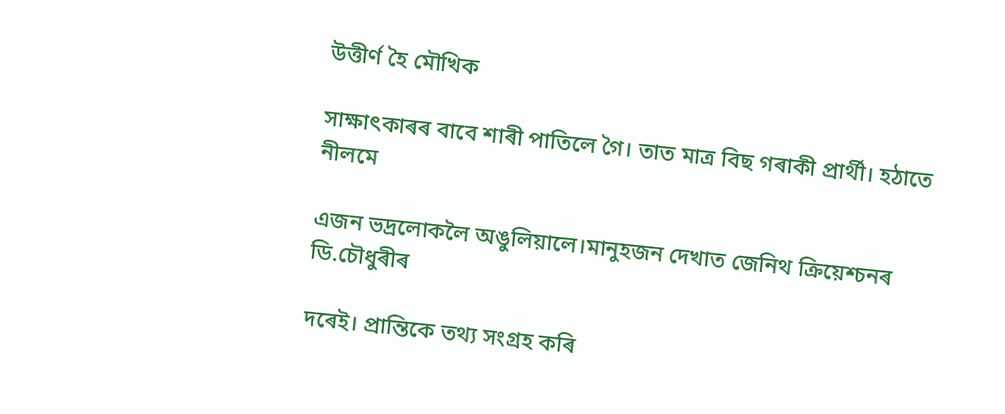উত্তীৰ্ণ হৈ মৌখিক

সাক্ষাৎকাৰৰ বাবে শাৰী পাতিলে গৈ। তাত মাত্ৰ বিছ গৰাকী প্ৰাৰ্থী। হঠাতে নীলমে

এজন ভদ্ৰলোকলৈ অঙুলিয়ালে।মানুহজন দেখাত জেনিথ ক্ৰিয়েশ্চনৰ ডি.চৌধুৰীৰ

দৰেই। প্ৰান্তিকে তথ্য সংগ্ৰহ কৰি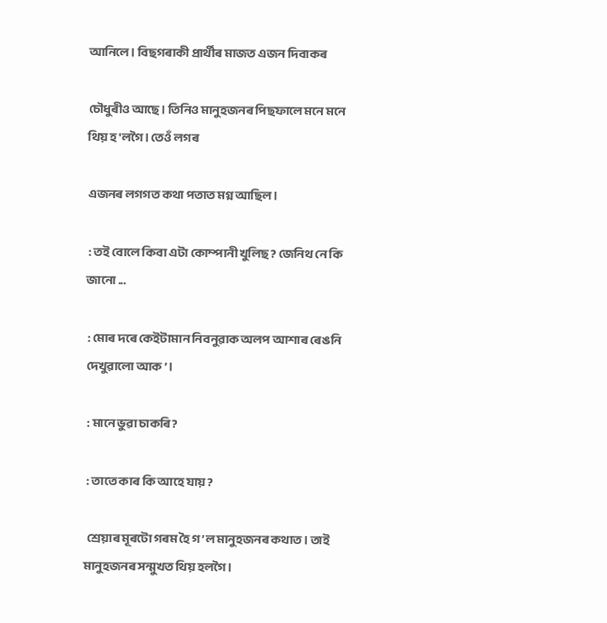আনিলে। বিছগৰাকী প্ৰাৰ্থীৰ মাজত এজন দিবাকৰ

চৌধুৰীও আছে। তিনিও মানুহজনৰ পিছফালে মনে মনে থিয় হ'লগৈ। তেওঁ লগৰ

এজনৰ লগগত কথা পতাত মগ্ন আছিল।

 : তই বোলে কিবা এটা কোম্পানী খুলিছ? জেনিথ নে কি জানো ...

 : মোৰ দৰে কেইটামান নিবনুৱাক অলপ আশাৰ ৰেঙনি দেখুৱালো আক’।

 : মানে ভুৱা চাকৰি?

 : তাতে কাৰ কি আহে যায়?

 শ্ৰেয়াৰ মূৰটো গৰম হৈ গ’ল মানুহজনৰ কথাত। তাই মানুহজনৰ সন্মুখত থিয় হলগৈ।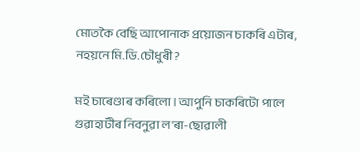মোতকৈ বেছি আপোনাক প্ৰয়োজন চাকৰি এটাৰ, নহয়নে মি.ডি.চৌধুৰী?

মই চাৰেণ্ডাৰ কৰিলো। আপুনি চাকৰিটো পালে গুৱাহাটীৰ নিবনুৱা ল'ৰা-ছোৱালী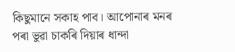কিছুমানে সকাহ পাব। আপোনাৰ মনৰ পৰা ভুৱা চাকৰি দিয়াৰ ধান্দা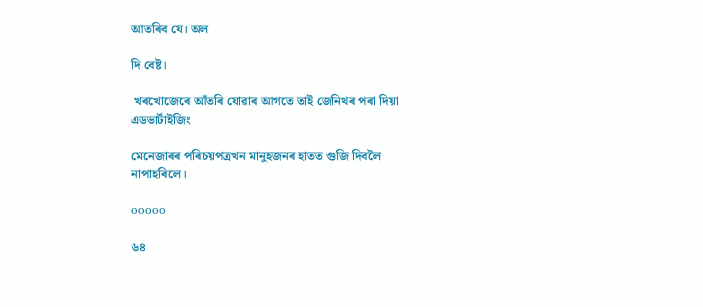আতৰিব যে। অল

দি বেষ্ট।

 খৰখোজেৰে আঁতৰি যোৱাৰ আগতে তাই জেনিথৰ পৰা দিয়া এডভাৰ্টাইজিং

মেনেজাৰৰ পৰিচয়পত্ৰখন মানুহজনৰ হাতত গুজি দিবলৈ নাপাহৰিলে।

ooooo

৬৪